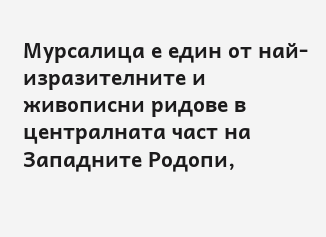Мурсалица е един от най-изразителните и живописни ридове в централната част на Западните Родопи,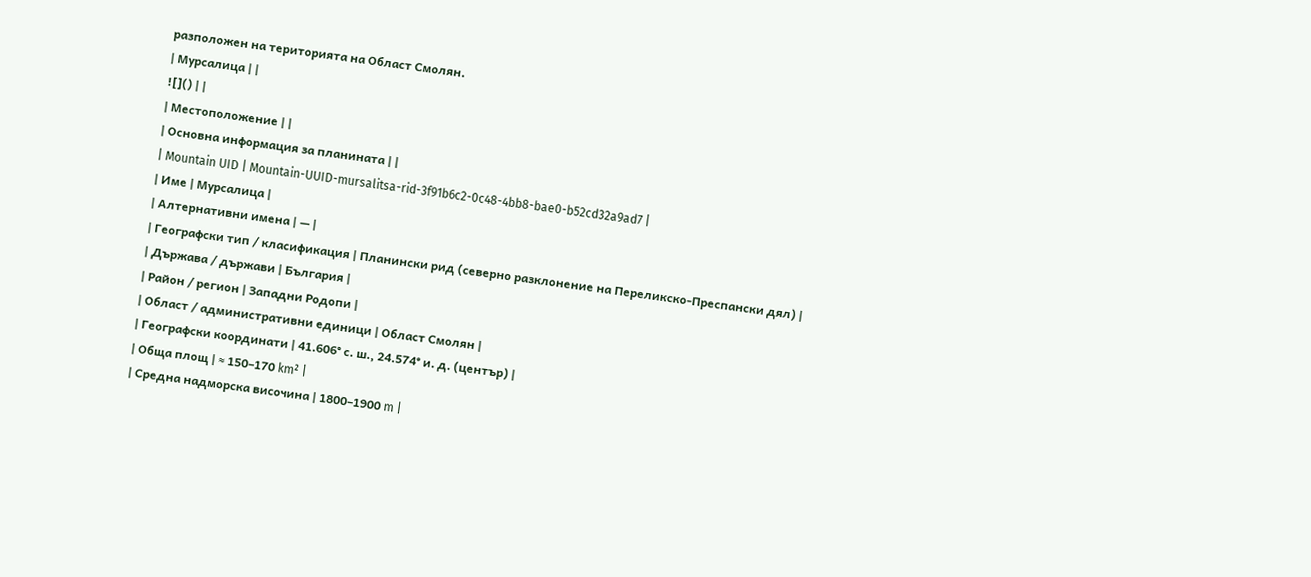разположен на територията на Област Смолян.
| Мурсалица | |
![]() | |
| Местоположение | |
| Основна информация за планината | |
| Mountain UID | Mountain-UUID-mursalitsa-rid-3f91b6c2-0c48-4bb8-bae0-b52cd32a9ad7 |
| Име | Мурсалица |
| Алтернативни имена | — |
| Географски тип / класификация | Планински рид (северно разклонение на Переликско-Преспански дял) |
| Държава / държави | България |
| Район / регион | Западни Родопи |
| Област / административни единици | Област Смолян |
| Географски координати | 41.606° с. ш., 24.574° и. д. (център) |
| Обща площ | ≈ 150–170 km² |
| Средна надморска височина | 1800–1900 m |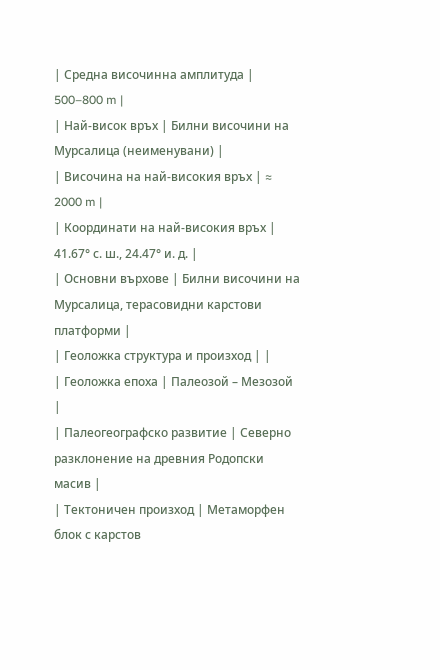| Средна височинна амплитуда | 500–800 m |
| Най-висок връх | Билни височини на Мурсалица (неименувани) |
| Височина на най-високия връх | ≈ 2000 m |
| Координати на най-високия връх | 41.67° с. ш., 24.47° и. д. |
| Основни върхове | Билни височини на Мурсалица, терасовидни карстови платформи |
| Геоложка структура и произход | |
| Геоложка епоха | Палеозой – Мезозой |
| Палеогеографско развитие | Северно разклонение на древния Родопски масив |
| Тектоничен произход | Метаморфен блок с карстов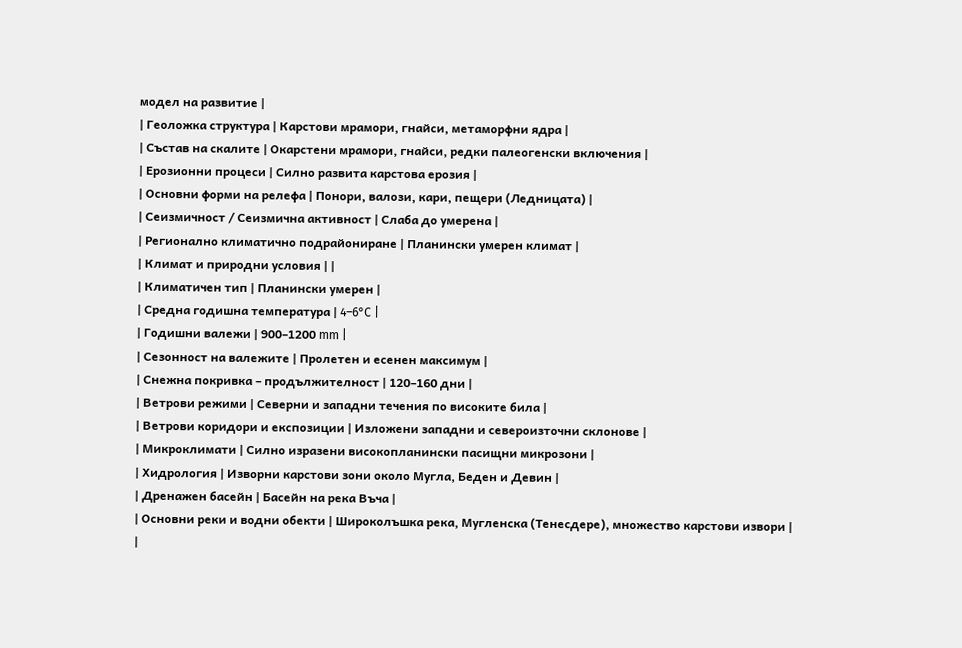модел на развитие |
| Геоложка структура | Карстови мрамори, гнайси, метаморфни ядра |
| Състав на скалите | Окарстени мрамори, гнайси, редки палеогенски включения |
| Ерозионни процеси | Силно развита карстова ерозия |
| Основни форми на релефа | Понори, валози, кари, пещери (Ледницата) |
| Сеизмичност / Сеизмична активност | Слаба до умерена |
| Регионално климатично подрайониране | Планински умерен климат |
| Климат и природни условия | |
| Климатичен тип | Планински умерен |
| Средна годишна температура | 4–6°C |
| Годишни валежи | 900–1200 mm |
| Сезонност на валежите | Пролетен и есенен максимум |
| Снежна покривка – продължителност | 120–160 дни |
| Ветрови режими | Северни и западни течения по високите била |
| Ветрови коридори и експозиции | Изложени западни и североизточни склонове |
| Микроклимати | Силно изразени високопланински пасищни микрозони |
| Хидрология | Изворни карстови зони около Мугла, Беден и Девин |
| Дренажен басейн | Басейн на река Въча |
| Основни реки и водни обекти | Широколъшка река, Мугленска (Тенесдере), множество карстови извори |
|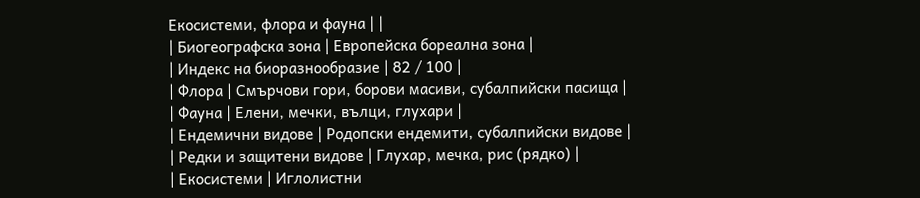Екосистеми, флора и фауна | |
| Биогеографска зона | Европейска бореална зона |
| Индекс на биоразнообразие | 82 / 100 |
| Флора | Смърчови гори, борови масиви, субалпийски пасища |
| Фауна | Елени, мечки, вълци, глухари |
| Ендемични видове | Родопски ендемити, субалпийски видове |
| Редки и защитени видове | Глухар, мечка, рис (рядко) |
| Екосистеми | Иглолистни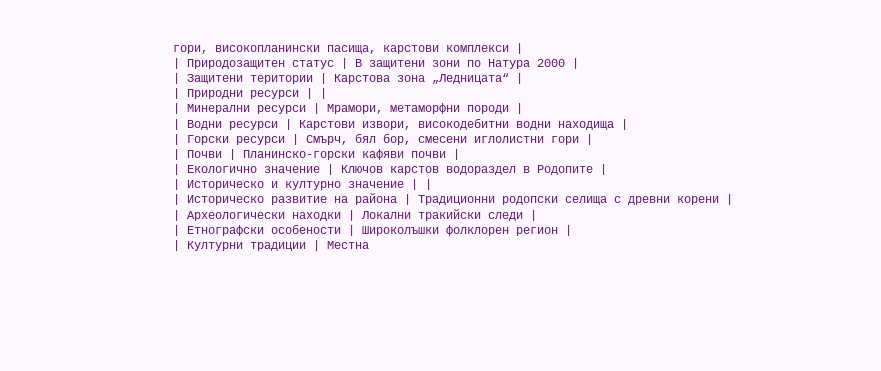гори, високопланински пасища, карстови комплекси |
| Природозащитен статус | В защитени зони по Натура 2000 |
| Защитени територии | Карстова зона „Ледницата“ |
| Природни ресурси | |
| Минерални ресурси | Мрамори, метаморфни породи |
| Водни ресурси | Карстови извори, високодебитни водни находища |
| Горски ресурси | Смърч, бял бор, смесени иглолистни гори |
| Почви | Планинско-горски кафяви почви |
| Екологично значение | Ключов карстов водораздел в Родопите |
| Историческо и културно значение | |
| Историческо развитие на района | Традиционни родопски селища с древни корени |
| Археологически находки | Локални тракийски следи |
| Етнографски особености | Широколъшки фолклорен регион |
| Културни традиции | Местна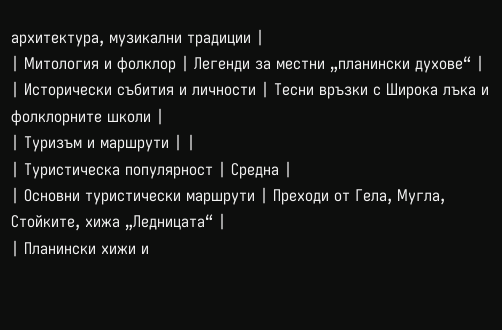архитектура, музикални традиции |
| Митология и фолклор | Легенди за местни „планински духове“ |
| Исторически събития и личности | Тесни връзки с Широка лъка и фолклорните школи |
| Туризъм и маршрути | |
| Туристическа популярност | Средна |
| Основни туристически маршрути | Преходи от Гела, Мугла, Стойките, хижа „Ледницата“ |
| Планински хижи и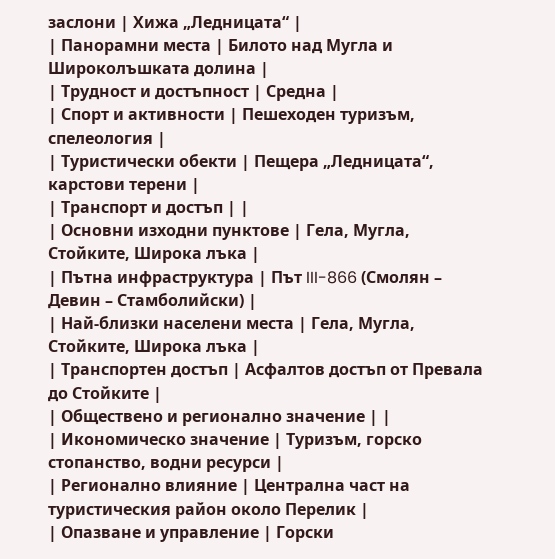заслони | Хижа „Ледницата“ |
| Панорамни места | Билото над Мугла и Широколъшката долина |
| Трудност и достъпност | Средна |
| Спорт и активности | Пешеходен туризъм, спелеология |
| Туристически обекти | Пещера „Ледницата“, карстови терени |
| Транспорт и достъп | |
| Основни изходни пунктове | Гела, Мугла, Стойките, Широка лъка |
| Пътна инфраструктура | Път III-866 (Смолян – Девин – Стамболийски) |
| Най-близки населени места | Гела, Мугла, Стойките, Широка лъка |
| Транспортен достъп | Асфалтов достъп от Превала до Стойките |
| Обществено и регионално значение | |
| Икономическо значение | Туризъм, горско стопанство, водни ресурси |
| Регионално влияние | Централна част на туристическия район около Перелик |
| Опазване и управление | Горски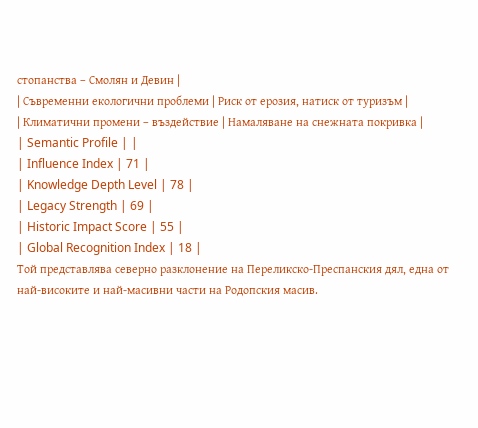стопанства – Смолян и Девин |
| Съвременни екологични проблеми | Риск от ерозия, натиск от туризъм |
| Климатични промени – въздействие | Намаляване на снежната покривка |
| Semantic Profile | |
| Influence Index | 71 |
| Knowledge Depth Level | 78 |
| Legacy Strength | 69 |
| Historic Impact Score | 55 |
| Global Recognition Index | 18 |
Той представлява северно разклонение на Переликско-Преспанския дял, една от най-високите и най-масивни части на Родопския масив.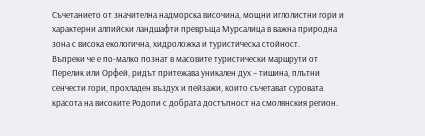Съчетанието от значителна надморска височина, мощни иглолистни гори и характерни алпийски ландшафти превръща Мурсалица в важна природна зона с висока екологична, хидроложка и туристическа стойност.
Въпреки че е по-малко познат в масовите туристически маршрути от Перелик или Орфей, ридът притежава уникален дух – тишина, плътни сенчести гори, прохладен въздух и пейзажи, които съчетават суровата красота на високите Родопи с добрата достъпност на смолянския регион.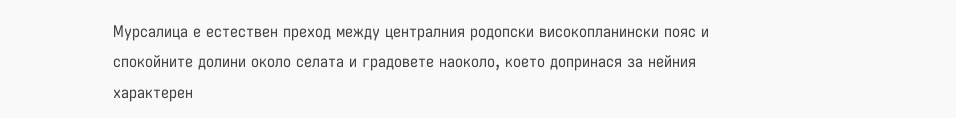Мурсалица е естествен преход между централния родопски високопланински пояс и спокойните долини около селата и градовете наоколо, което допринася за нейния характерен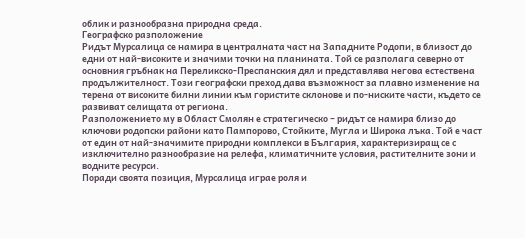облик и разнообразна природна среда.
Географско разположение
Ридът Мурсалица се намира в централната част на Западните Родопи, в близост до едни от най-високите и значими точки на планината. Той се разполага северно от основния гръбнак на Переликско-Преспанския дял и представлява негова естествена продължителност. Този географски преход дава възможност за плавно изменение на терена от високите билни линии към гористите склонове и по-ниските части, където се развиват селищата от региона.
Разположението му в Област Смолян е стратегическо – ридът се намира близо до ключови родопски райони като Пампорово, Стойките, Мугла и Широка лъка. Той е част от един от най-значимите природни комплекси в България, характеризиращ се с изключително разнообразие на релефа, климатичните условия, растителните зони и водните ресурси.
Поради своята позиция, Мурсалица играе роля и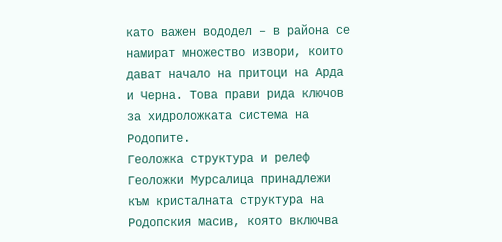като важен вододел – в района се намират множество извори, които дават начало на притоци на Арда и Черна. Това прави рида ключов за хидроложката система на Родопите.
Геоложка структура и релеф
Геоложки Мурсалица принадлежи към кристалната структура на Родопския масив, която включва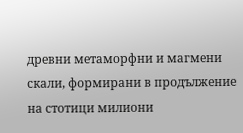древни метаморфни и магмени скали, формирани в продължение на стотици милиони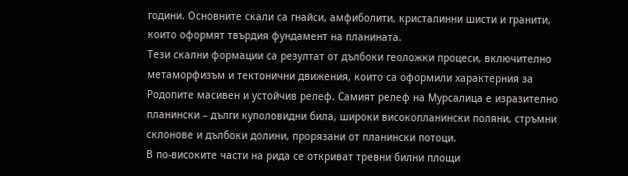години. Основните скали са гнайси, амфиболити, кристалинни шисти и гранити, които оформят твърдия фундамент на планината.
Тези скални формации са резултат от дълбоки геоложки процеси, включително метаморфизъм и тектонични движения, които са оформили характерния за Родопите масивен и устойчив релеф. Самият релеф на Мурсалица е изразително планински – дълги куполовидни била, широки високопланински поляни, стръмни склонове и дълбоки долини, прорязани от планински потоци.
В по-високите части на рида се откриват тревни билни площи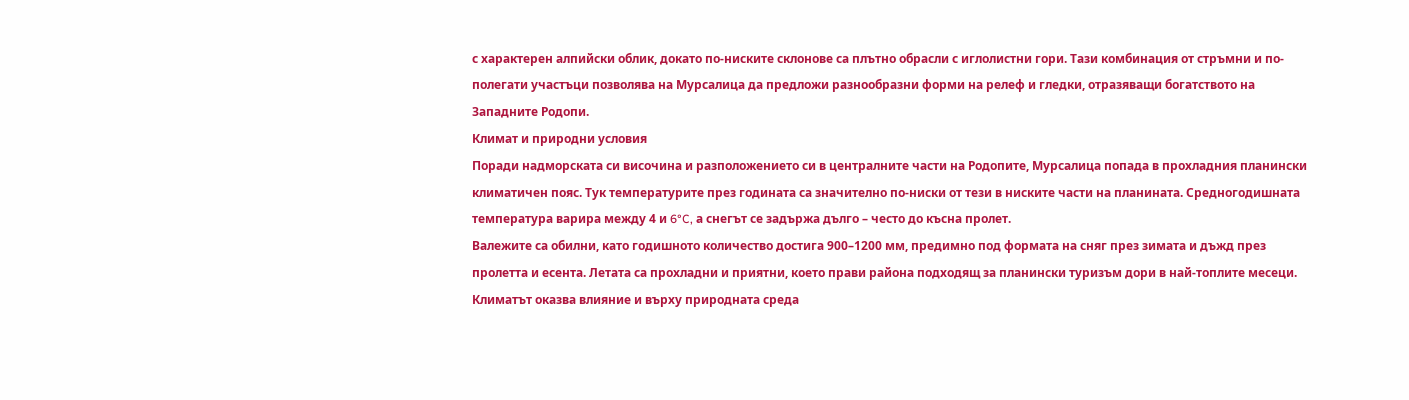с характерен алпийски облик, докато по-ниските склонове са плътно обрасли с иглолистни гори. Тази комбинация от стръмни и по-полегати участъци позволява на Мурсалица да предложи разнообразни форми на релеф и гледки, отразяващи богатството на Западните Родопи.
Климат и природни условия
Поради надморската си височина и разположението си в централните части на Родопите, Мурсалица попада в прохладния планински климатичен пояс. Тук температурите през годината са значително по-ниски от тези в ниските части на планината. Средногодишната температура варира между 4 и 6°C, а снегът се задържа дълго – често до късна пролет.
Валежите са обилни, като годишното количество достига 900–1200 мм, предимно под формата на сняг през зимата и дъжд през пролетта и есента. Летата са прохладни и приятни, което прави района подходящ за планински туризъм дори в най-топлите месеци.
Климатът оказва влияние и върху природната среда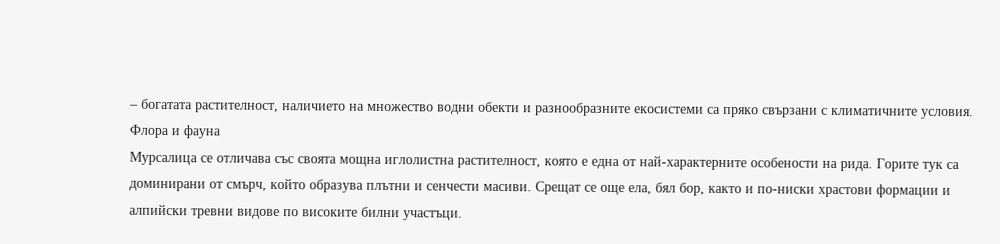– богатата растителност, наличието на множество водни обекти и разнообразните екосистеми са пряко свързани с климатичните условия.
Флора и фауна
Мурсалица се отличава със своята мощна иглолистна растителност, която е една от най-характерните особености на рида. Горите тук са доминирани от смърч, който образува плътни и сенчести масиви. Срещат се още ела, бял бор, както и по-ниски храстови формации и алпийски тревни видове по високите билни участъци.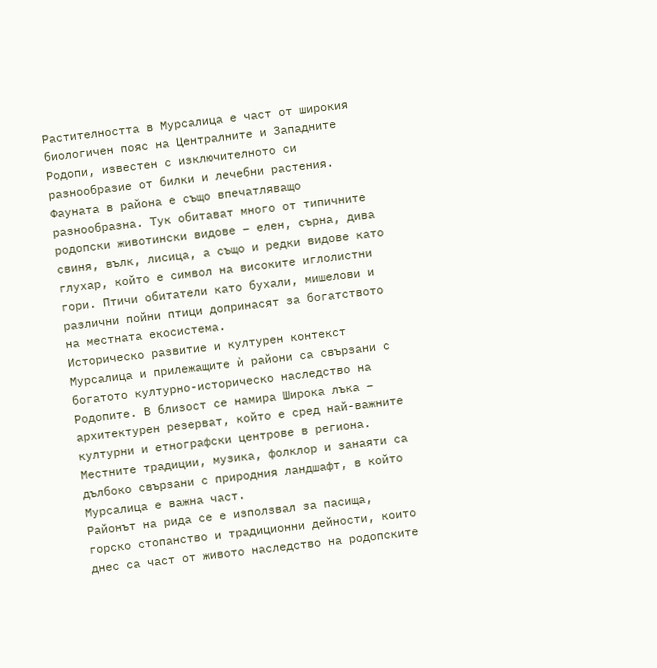Растителността в Мурсалица е част от широкия биологичен пояс на Централните и Западните Родопи, известен с изключителното си разнообразие от билки и лечебни растения.
Фауната в района е също впечатляващо разнообразна. Тук обитават много от типичните родопски животински видове – елен, сърна, дива свиня, вълк, лисица, а също и редки видове като глухар, който е символ на високите иглолистни гори. Птичи обитатели като бухали, мишелови и различни пойни птици допринасят за богатството на местната екосистема.
Историческо развитие и културен контекст
Мурсалица и прилежащите ѝ райони са свързани с богатото културно-историческо наследство на Родопите. В близост се намира Широка лъка – архитектурен резерват, който е сред най-важните културни и етнографски центрове в региона. Местните традиции, музика, фолклор и занаяти са дълбоко свързани с природния ландшафт, в който Мурсалица е важна част.
Районът на рида се е използвал за пасища, горско стопанство и традиционни дейности, които днес са част от живото наследство на родопските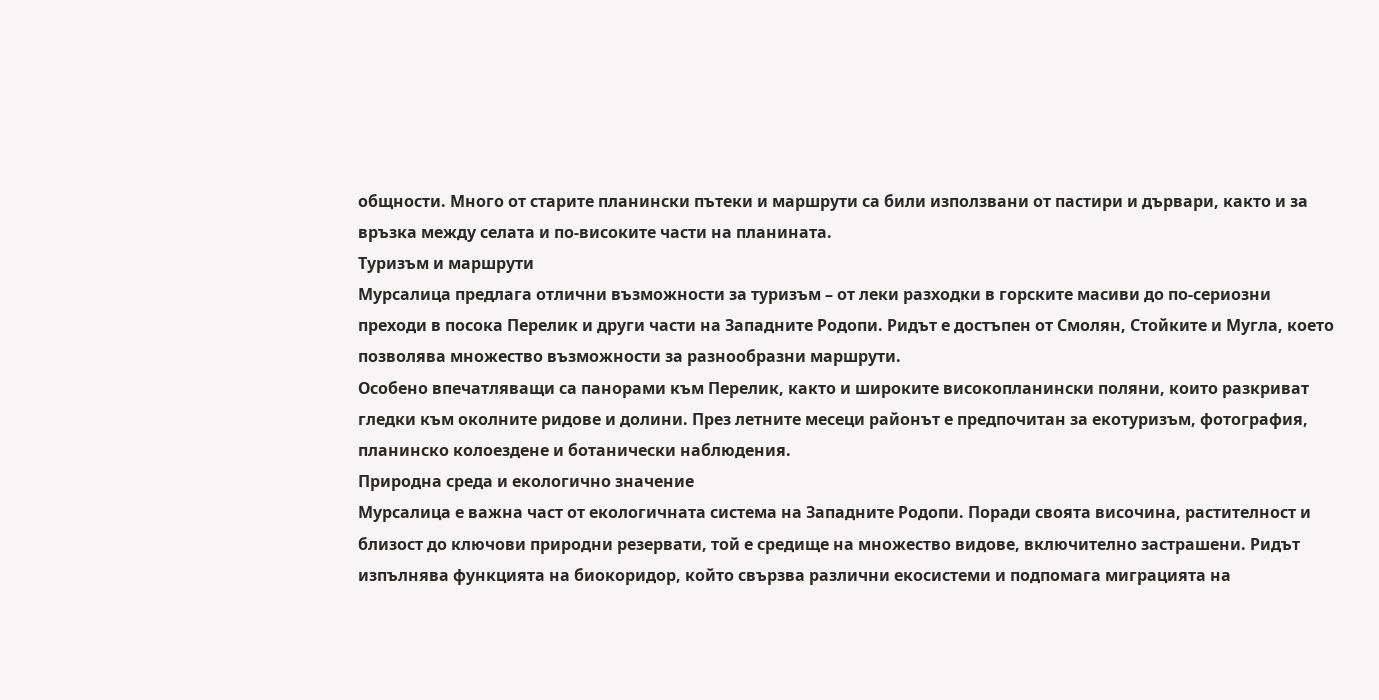общности. Много от старите планински пътеки и маршрути са били използвани от пастири и дървари, както и за връзка между селата и по-високите части на планината.
Туризъм и маршрути
Мурсалица предлага отлични възможности за туризъм – от леки разходки в горските масиви до по-сериозни преходи в посока Перелик и други части на Западните Родопи. Ридът е достъпен от Смолян, Стойките и Мугла, което позволява множество възможности за разнообразни маршрути.
Особено впечатляващи са панорами към Перелик, както и широките високопланински поляни, които разкриват гледки към околните ридове и долини. През летните месеци районът е предпочитан за екотуризъм, фотография, планинско колоездене и ботанически наблюдения.
Природна среда и екологично значение
Мурсалица е важна част от екологичната система на Западните Родопи. Поради своята височина, растителност и близост до ключови природни резервати, той е средище на множество видове, включително застрашени. Ридът изпълнява функцията на биокоридор, който свързва различни екосистеми и подпомага миграцията на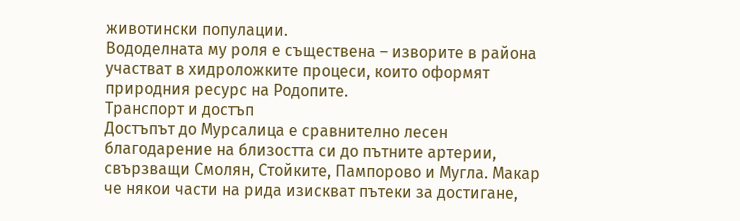животински популации.
Вододелната му роля е съществена – изворите в района участват в хидроложките процеси, които оформят природния ресурс на Родопите.
Транспорт и достъп
Достъпът до Мурсалица е сравнително лесен благодарение на близостта си до пътните артерии, свързващи Смолян, Стойките, Пампорово и Мугла. Макар че някои части на рида изискват пътеки за достигане,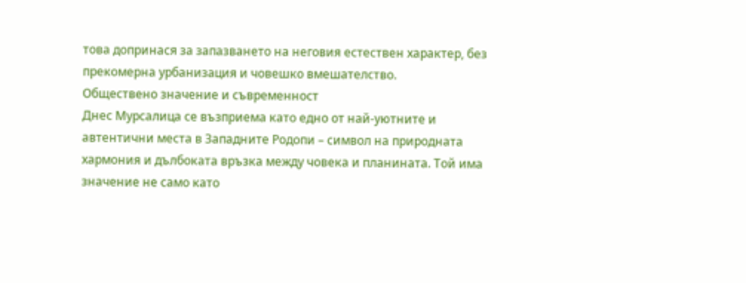това допринася за запазването на неговия естествен характер, без прекомерна урбанизация и човешко вмешателство.
Обществено значение и съвременност
Днес Мурсалица се възприема като едно от най-уютните и автентични места в Западните Родопи – символ на природната хармония и дълбоката връзка между човека и планината. Той има значение не само като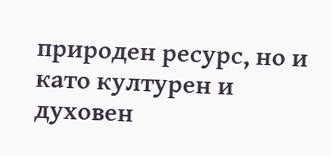природен ресурс, но и като културен и духовен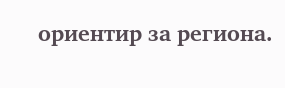ориентир за региона.